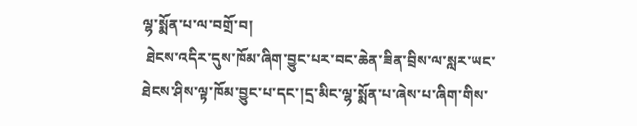ལྷ་སྨོན་པ་ལ་བགྲོ་བ།
 ཐེངས་འདིར་དུས་ཁོམ་ཞིག་བྱུང་པར་བང་ཆེན་ཟིན་བྲིས་ལ་སླར་ཡང་ཐེངས་ཤིས་ལྟ་ཁོམ་བྱུང་པ་དང་།དྲ་མིང་ལྷ་སྨོན་པ་ཞེས་པ་ཞིག་གིས་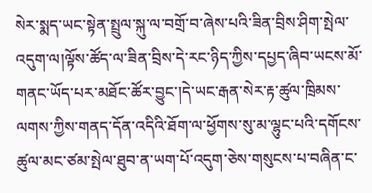སེར་སྨད་ཡང་སྟེན་སྤྲུལ་སྐུ་ལ་བགྲོ་བ་ཞེས་པའི་ཟིན་བྲིས་ཤིག་སྤེལ་འདུག་ལ།ལྟོས་ཚོད་ལ་ཟིན་བྲིས་དེ་རང་ཉིད་ཀྱིས་དཔྱད་ཞིབ་ཡངས་མོ་གནང་ཡོད་པར་མཐོང་ཚོར་བྱུང་།དེ་ཡང་རྒན་སེར་རྟ་ཚུལ་ཁྲིམས་ལགས་ཀྱིས་གནད་དོན་འདིའི་ཐོག་ལ་ཕྱོགས་སུ་མ་ལྷུང་པའི་དགོངས་ཚུལ་མང་ཙམ་སྤེལ་ཐུབ་ན་ཡག་པོ་འདུག་ཅེས་གསུངས་པ་བཞིན་ང་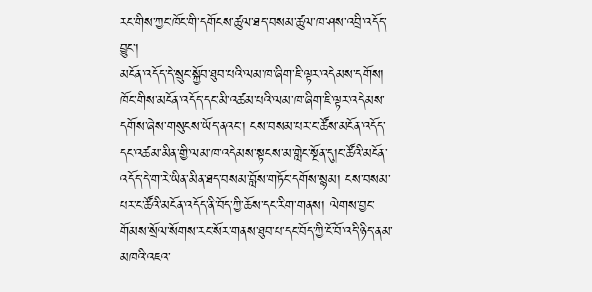རང་གིས་ཀྱང་ཁོང་གི་དགོངས་ཚུལ་ཐད་བསམ་ཚུལ་ཁ་ཤས་འབྲི་འདོད་བྱུང་།
མངོན་འདོད་དེ་སྲུང་སྐྱོབ་ཐུབ་པའི་ལམ་ཁ་ཞིག་ཇི་ལྟར་འདེམས་དགོས།
ཁོང་གིས་མངོན་འདོད་དང་མི་འཚམ་པའི་ལམ་ཁ་ཞིག་ཇི་ལྟར་འདེམས་དགོས་ཞེས་གསུངས་ཡོད་ནའང་། ངས་བསམ་པར་ང་ཚོས་མངོན་འདོད་དང་འཚམ་མིན་གྱི་ལམ་ཁ་འདེམས་སྟངས་མ་གླེང་སྔོན་དུ།ང་ཚོའི་མངོན་འདོད་དེ་ག་རེ་ཡིན་མིན་ཐད་བསམ་བློས་གཏོང་དགོས་སྙམ། ངས་བསམ་པར་ང་ཚོའི་མངོན་འདོད་ནི་བོད་ཀྱི་ཆོས་དང་རིག་གནས། ལེགས་བྱང་གོམས་སྲོལ་སོགས་རང་སོར་གནས་ཐུབ་པ་དང་བོད་ཀྱི་ངོ་བོ་འདི་ཉིད་ནམ་མཁའི་འཇའ་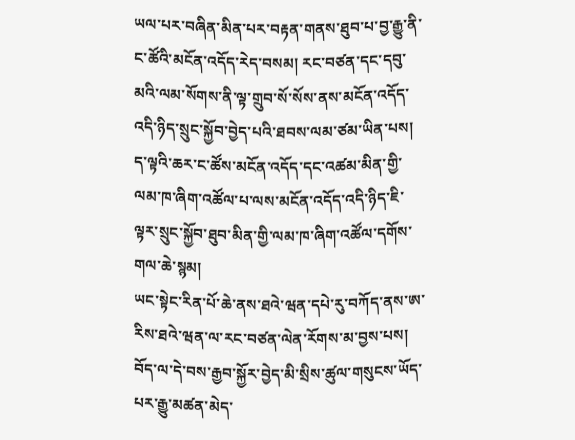ཡལ་པར་བཞིན་མིན་པར་བརྟན་གནས་ཐུབ་པ་བྱ་རྒྱུ་ནི་ང་ཚོའི་མངོན་འདོད་རེད་བསམ། རང་བཙན་དང་དབུ་མའི་ལམ་སོགས་ནི་ལྟ་གྲུབ་སོ་སོས་ནས་མངོན་འདོད་འདི་ཉིད་སྲུང་སྐྱོབ་བྱེད་པའི་ཐབས་ལམ་ཙམ་ཡིན་པས། ད་ལྟའི་ཆར་ང་ཚོས་མངོན་འདོད་དང་འཚམ་མིན་གྱི་ལམ་ཁ་ཞིག་འཚོལ་པ་ལས་མངོན་འདོད་འདི་ཉིད་ཇི་ལྟར་སྲུང་སྐྱོབ་ཐུབ་མིན་གྱི་ལམ་ཁ་ཞིག་འཚོལ་དགོས་གལ་ཆེ་སྙམ།
ཡང་སྟེང་རིན་པོ་ཆེ་ནས་ཐའེ་ཝན་དཔེ་རུ་བཀོད་ནས་ཨ་རིས་ཐའེ་ཝན་ལ་རང་བཙན་ལེན་རོགས་མ་བྱས་པས། བོད་ལ་དེ་བས་རྒྱབ་སྐྱོར་བྱེད་མི་སྲིས་ཚུལ་གསུངས་ཡོད་པར་རྒྱུ་མཚན་མེད་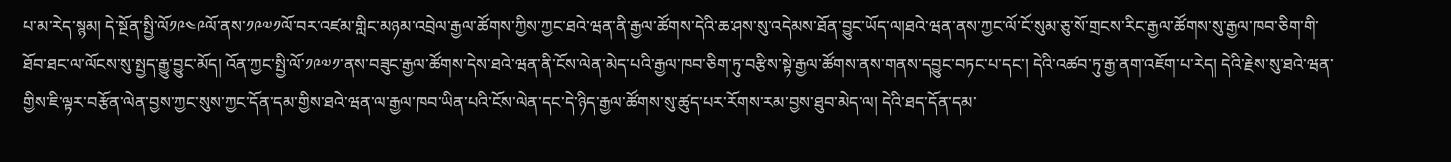པ་མ་རེད་སྙམ། དེ་སྔོན་སྤྱི་ལོ༡༩༤༩ལོ་ནས་༡༩༧༡ལོ་བར་འཛམ་གླིང་མཉམ་འབྲེལ་རྒྱལ་ཚོགས་ཀྱིས་ཀྱང་ཐའེ་ཝན་ནི་རྒྱལ་ཚོགས་དེའི་ཆ་ཤས་སུ་འདེམས་ཐོན་བྱུང་ཡོད་ལ།ཐའེ་ཝན་ནས་ཀྱང་ལོ་ངོ་སུམ་ཅུ་སོ་གྲངས་རིང་རྒྱལ་ཚོགས་སུ་རྒྱལ་ཁབ་ཅིག་གི་ཐོབ་ཐང་ལ་ལོངས་སུ་སྤྱད་རྒྱུ་བྱུང་མོད། འོན་ཀྱང་སྤྱི་ལོ་༡༩༧༡་ནས་བཟུང་རྒྱལ་ཚོགས་དེས་ཐའེ་ཝན་ནི་ངོས་ལེན་མེད་པའི་རྒྱལ་ཁབ་ཅིག་ཏུ་བརྩིས་སྟེ་རྒྱལ་ཚོགས་ནས་གནས་དབྱུང་བཏང་པ་དང་། དེའི་འཚབ་ཏུ་རྒྱ་ནག་འཇོག་པ་རེད། དེའི་རྗེས་སུ་ཐའེ་ཝན་གྱིས་ཇི་ལྟར་བརྩོན་ལེན་བྱས་ཀྱང་སུས་ཀྱང་དོན་དམ་གྱིས་ཐའེ་ཝན་ལ་རྒྱལ་ཁབ་ཡིན་པའི་ངོས་ལེན་དང་དེ་ཉིད་རྒྱལ་ཚོགས་སུ་ཚུད་པར་རོགས་རམ་བྱས་ཐུབ་མེད་ལ། དེའི་ཐད་དོན་དམ་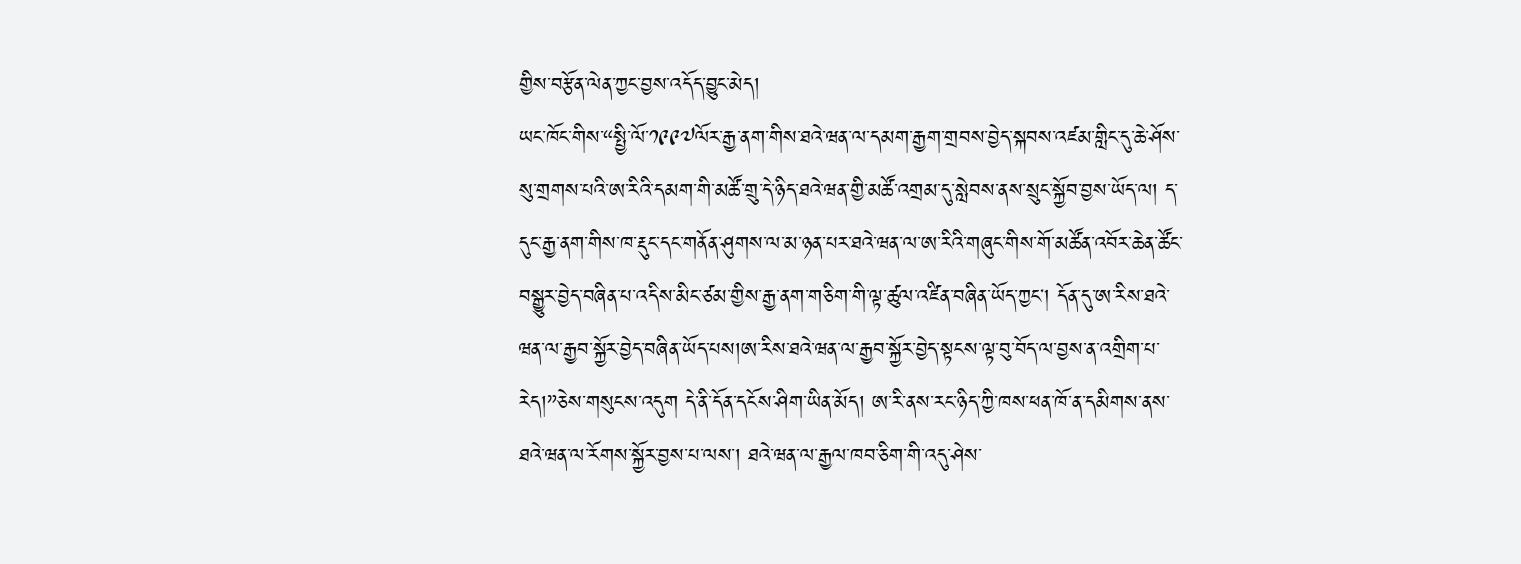གྱིས་བརྩོན་ལེན་ཀྱང་བྱས་འདོད་བྱུང་མེད།
ཡང་ཁོང་གིས་“སྤྱི་ལོ་༡༩༩༧ལོར་རྒྱ་ནག་གིས་ཐའེ་ཝན་ལ་དམག་རྒྱག་གྲབས་བྱེད་སྐབས་འཛམ་གླིང་དུ་ཆེ་ཤོས་སུ་གྲགས་པའི་ཨ་རིའི་དམག་གི་མཚོ་གྲུ་དེ་ཉིད་ཐའེ་ཝན་གྱི་མཚོ་འགྲམ་དུ་སླེབས་ནས་སྲུང་སྐྱོབ་བྱས་ཡོད་ལ། ད་དུང་རྒྱ་ནག་གིས་ཁ་རྡུང་དང་གནོན་ཤུགས་ལ་མ་ཉན་པར་ཐའེ་ཝན་ལ་ཨ་རིའི་གཞུང་གིས་གོ་མཚོན་འབོར་ཆེན་ཚོང་བསྒྱུར་བྱེད་བཞིན་པ་འདིས་མིང་ཙམ་གྱིས་རྒྱ་ནག་གཅིག་གི་ལྟ་ཚུལ་འཛིན་བཞིན་ཡོད་ཀྱང། དོན་དུ་ཨ་རིས་ཐའེ་ཝན་ལ་རྒྱབ་སྐྱོར་བྱེད་བཞིན་ཡོད་པས།ཨ་རིས་ཐའེ་ཝན་ལ་རྒྱབ་སྐྱོར་བྱེད་སྟངས་ལྟ་བུ་བོད་ལ་བྱས་ན་འགྲིག་པ་རེད།”ཅེས་གསུངས་འདུག དེ་ནི་དོན་དངོས་ཤིག་ཡིན་མོད། ཨ་རི་ནས་རང་ཉིད་ཀྱི་ཁས་ཕན་ཁོ་ན་དམིགས་ནས་ཐའེ་ཝན་ལ་རོགས་སྐྱོར་བྱས་པ་ལས་། ཐའེ་ཝན་ལ་རྒྱལ་ཁབ་ཅིག་གི་འདུ་ཤེས་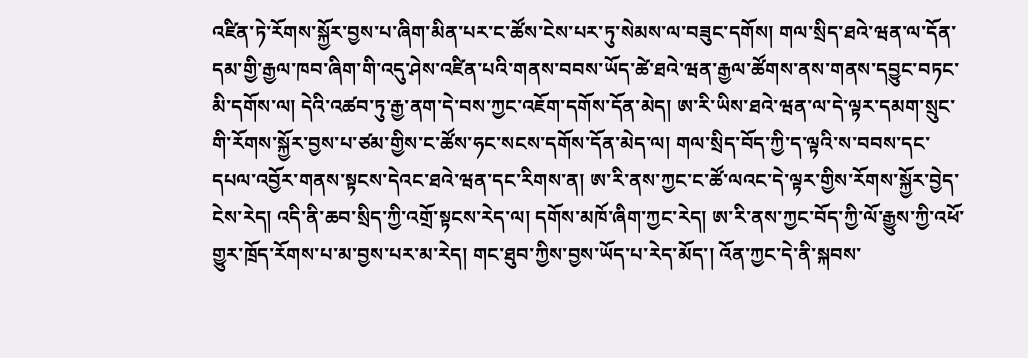འཛིན་ཏེ་རོགས་སྐྱོར་བྱས་པ་ཞིག་མིན་པར་ང་ཚོས་ངེས་པར་ཏུ་སེམས་ལ་བཟུང་དགོས། གལ་སྲིད་ཐའེ་ཝན་ལ་དོན་དམ་གྱི་རྒྱལ་ཁབ་ཞིག་གི་འདུ་ཤེས་འཛིན་པའི་གནས་བབས་ཡོད་ཚེ་ཐའེ་ཝན་རྒྱལ་ཚོགས་ནས་གནས་དབྱུང་བཏང་མི་དགོས་ལ། དེའི་འཚབ་ཏུ་རྒྱ་ནག་དེ་བས་ཀྱང་འཇོག་དགོས་དོན་མེད། ཨ་རི་ཡིས་ཐའེ་ཝན་ལ་དེ་ལྟར་དམག་སྲུང་གི་རོགས་སྐྱོར་བྱས་པ་ཙམ་གྱིས་ང་ཚོས་ཧང་སངས་དགོས་དོན་མེད་ལ། གལ་སྲིད་བོད་ཀྱི་ད་ལྟའི་ས་བབས་དང་དཔལ་འབྱོར་གནས་སྟངས་དེའང་ཐའེ་ཝན་དང་རིགས་ན། ཨ་རི་ནས་ཀྱང་ང་ཚོ་ལའང་དེ་ལྟར་གྱིས་རོགས་སྐྱོར་བྱེད་ངེས་རེད། འདི་ནི་ཆབ་སྲིད་ཀྱི་འགྲོ་སྟངས་རེད་ལ། དགོས་མཁོ་ཞིག་ཀྱང་རེད། ཨ་རི་ནས་ཀྱང་བོད་ཀྱི་ལོ་རྒྱུས་ཀྱི་འཕོ་གྱུར་ཁྲོད་རོགས་པ་མ་བྱས་པར་མ་རེད། གང་ཐུབ་ཀྱིས་བྱས་ཡོད་པ་རེད་མོད་། འོན་ཀྱང་དེ་ནི་སྐབས་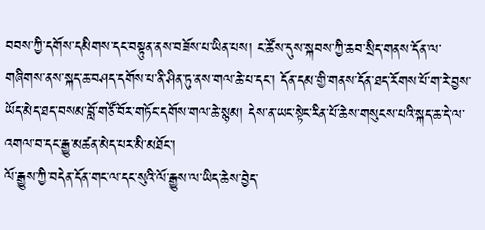བབས་ཀྱི་དགོས་དམིགས་དང་བསྟུན་ནས་བཟོས་པ་ཡིན་པས། ང་ཚོས་དུས་སྐབས་ཀྱི་ཆབ་སྲིད་གནས་དོན་ལ་གཞིགས་ནས་སྐད་ཆ་བཤད་དགོས་པ་ནི་ཤིན་ཏུ་ནས་གལ་ཆེ་པ་དང་། དོན་དམ་གྱི་གནས་དོན་ཐད་རོགས་པོ་ག་རེ་བྱས་ཡོད་མེད་ཐད་བསམ་བློ་གཙོ་བོར་གཏོང་དགོས་གལ་ཆེ་སྙམ། དེས་ན་ཡང་སྟེང་རིན་པོ་ཆེས་གསུངས་པའི་སྐད་ཆ་དེ་ལ་འགལ་བ་དང་རྒྱུ་མཚན་མེད་པར་མི་མཐོང་།
ལོ་རྒྱུས་ཀྱི་བདེན་དོན་གང་ལ་དང་སུའི་ལོ་རྒྱུས་ལ་ཡིད་ཆེས་བྱེད་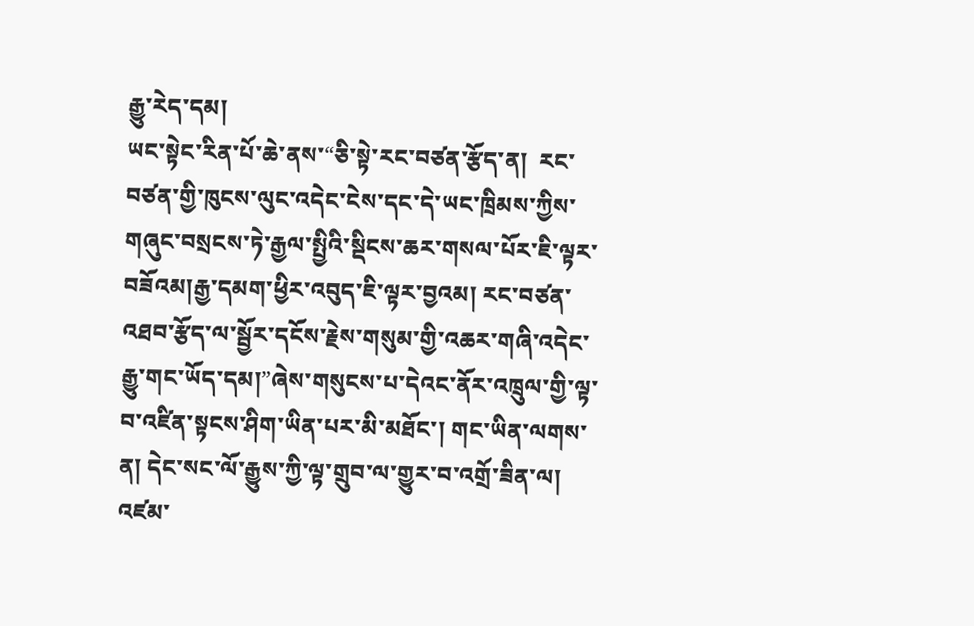རྒྱུ་རེད་དམ།
ཡང་སྟེང་རིན་པོ་ཆེ་ནས་“ཅི་སྟེ་རང་བཙན་རྩོད་ན།  རང་བཙན་གྱི་ཁུངས་ལུང་འདེང་ངེས་དང་དེ་ཡང་ཁྲིམས་ཀྱིས་གཞུང་བསྲངས་ཏེ་རྒྱལ་སྤྱིའི་སྡིངས་ཆར་གསལ་པོར་ཇི་ལྟར་བཟོའམ།རྒྱ་དམག་ཕྱིར་འབུད་ཇི་ལྟར་བྱའམ། རང་བཙན་འཐབ་རྩོད་ལ་སྦྱོར་དངོས་རྗེས་གསུམ་གྱི་འཆར་གཞི་འདེང་རྒྱུ་གང་ཡོད་དམ།”ཞེས་གསུངས་པ་དེའང་ནོར་འཁྲུལ་གྱི་ལྟ་བ་འཛིན་སྟངས་ཤིག་ཡིན་པར་མི་མཐོང་། གང་ཡིན་ལགས་ན། དེང་སང་ལོ་རྒྱུས་ཀྱི་ལྟ་གྲུབ་ལ་གྱུར་བ་འགྲོ་ཟིན་ལ། འཛམ་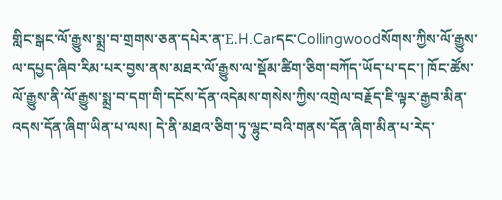གླིང་སྒང་ལོ་རྒྱུས་སྨྲ་བ་གྲགས་ཅན་དཔེར་ན་E.H.Carདང་Collingwoodསོགས་ཀྱིས་ལོ་རྒྱུས་ལ་དཔྱད་ཞིབ་རིམ་པར་བྱས་ནས་མཐར་ལོ་རྒྱུས་ལ་སྡོམ་ཚིག་ཅིག་བཀོད་ཡོད་པ་དང་། ཁོང་ཚོས་ལོ་རྒྱུས་ནི་ལོ་རྒྱུས་སྨྲ་བ་དག་གི་དངོས་དོན་འདེམས་གསེས་ཀྱིས་འགྲེལ་བརྗོད་ཇི་ལྟར་རྒྱབ་མིན་འདས་དོན་ཞིག་ཡིན་པ་ལས། དེ་ནི་མཐའ་ཅིག་ཏུ་ལྷུང་བའི་གནས་དོན་ཞིག་མིན་པ་རེད་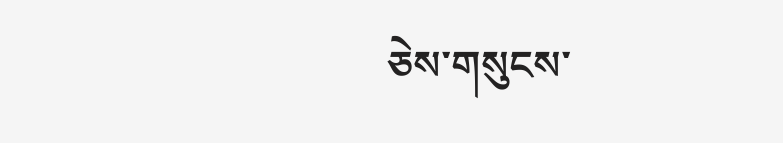ཅེས་གསུངས་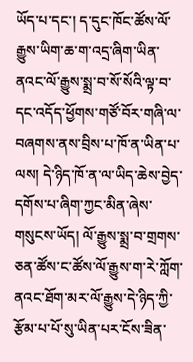ཡོད་པ་དང་། ད་དུང་ཁོང་ཚོས་ལོ་རྒྱུས་ཡིག་ཆ་ག་འདྲ་ཞིག་ཡིན་ནའང་ལོ་རྒྱུས་སྨྲ་བ་སོ་སོའི་ལྟ་བ་དང་འདོད་ཕྱོགས་གཙོ་བོར་གཞི་ལ་བཞགས་ནས་བྲིས་པ་ཁོ་ན་ཡིན་པ་ལས། དེ་ཉིད་ཁོ་ན་ལ་ཡིད་ཆེས་བྱེད་དགོས་པ་ཞིག་ཀྱང་མིན་ཞེས་གསུངས་ཡོད། ལོ་རྒྱུས་སྨྲ་བ་གྲགས་ཅན་ཚོས་ང་ཚོས་ལོ་རྒྱུས་ག་རེ་ཀློག་ནའང་ཐོག་མར་ལོ་རྒྱུས་དེ་ཉིད་ཀྱི་རྩོམ་པ་པོ་སུ་ཡིན་པར་ངོས་ཟིན་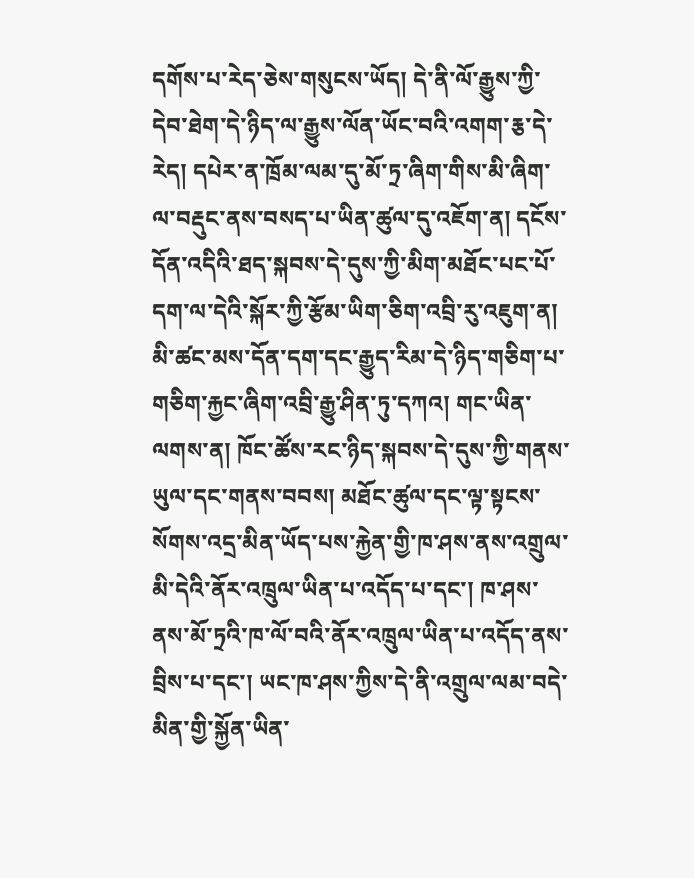དགོས་པ་རེད་ཅེས་གསུངས་ཡོད། དེ་ནི་ལོ་རྒྱུས་ཀྱི་དེབ་ཐེག་དེ་ཉིད་ལ་རྒྱུས་ལོན་ཡོང་བའི་འགག་རྕ་དེ་རེད། དཔེར་ན་ཁྲོམ་ལམ་དུ་མོ་ཏྲ་ཞིག་གིས་མི་ཞིག་ལ་བརྡུང་ནས་བསད་པ་ཡིན་ཚུལ་དུ་འཇོག་ན། དངོས་དོན་འདིའི་ཐད་སྐབས་དེ་དུས་ཀྱི་མིག་མཐོང་པང་པོ་དག་ལ་དེའི་སྐོར་ཀྱི་རྩོམ་ཡིག་ཅིག་འབྲི་རུ་འཇུག་ན། མི་ཚང་མས་དོན་དག་དང་རྒྱུད་རིམ་དེ་ཉིད་གཅིག་པ་གཅིག་རྐྱང་ཞིག་འབྲི་རྒྱུ་ཤིན་ཏུ་དཀའ། གང་ཡིན་ལགས་ན། ཁོང་ཚོས་རང་ཉིད་སྐབས་དེ་དུས་ཀྱི་གནས་ཡུལ་དང་གནས་བབས། མཐོང་ཚུལ་དང་ལྟ་སྟངས་སོགས་འདྲ་མིན་ཡོད་པས་རྐྱེན་གྱི་ཁ་ཤས་ནས་འགྲུལ་མི་དེའི་ནོར་འཁྲུལ་ཡིན་པ་འདོད་པ་དང་། ཁ་ཤས་ནས་མོ་ཏྲའི་ཁ་ལོ་བའི་ནོར་འཁྲུལ་ཡིན་པ་འདོད་ནས་བྲིས་པ་དང་། ཡང་ཁ་ཤས་ཀྱིས་དེ་ནི་འགྲུལ་ལམ་བདེ་མིན་གྱི་སྐྱོན་ཡིན་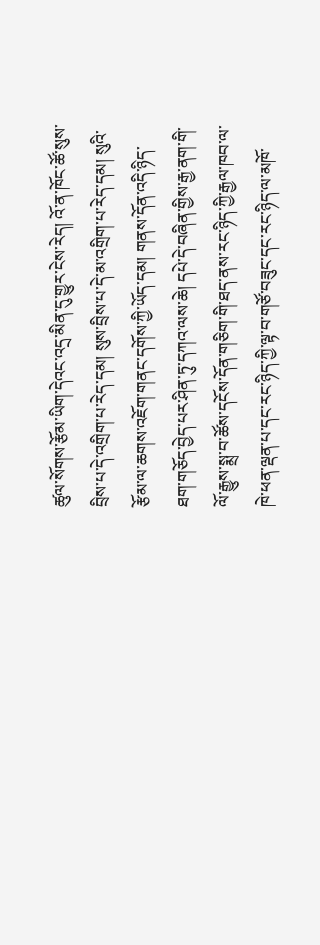ཚུལ་སོགས་རྩོམ་ཡིག་དེའང་འདྲ་མིན་དུ་གྱུར་ངེས་རེད། འོ་ན་ཁོང་ཚོ་སུས་བྲིས་པ་དེ་འགྲིག་པ་རེད་དམ། སུས་བྲིས་པ་དེ་མ་འགྲིག་པ་རེད་དམ། སུའི་རྩོམ་ལ་ཆགས་འཇོག་གནང་དགོས་ཀྱི་ཡོད་དམ། གནས་དོན་འདི་ཉིད་ཐག་གཅོད་བྱེད་པར་ཤིན་ཏུ་དཀའ་ལས་ཆེ། དཔེ་དེ་བཞིན་གྱིས་རྒྱ་ནག་གི་ལོ་རྒྱུས་སྨྲ་བ་ཚོས་དངོས་དོན་གཅིག་གི་ཐད་ནས་རང་ཉིད་ཀྱི་རྒྱལ་ཁབ་ལ་ཁེ་ཕན་ལྡན་པ་དང་རང་ཉིད་ཀྱི་ལྟ་བ་གཙོ་བཟུང་དང་རང་ཉིད་ལ་མཁོ་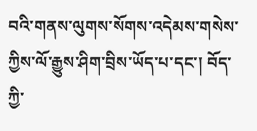བའི་གནས་ལུགས་སོགས་འདེམས་གསེས་ཀྱིས་ལོ་རྒྱུས་ཤིག་བྲིས་ཡོད་པ་དང་། བོད་ཀྱི་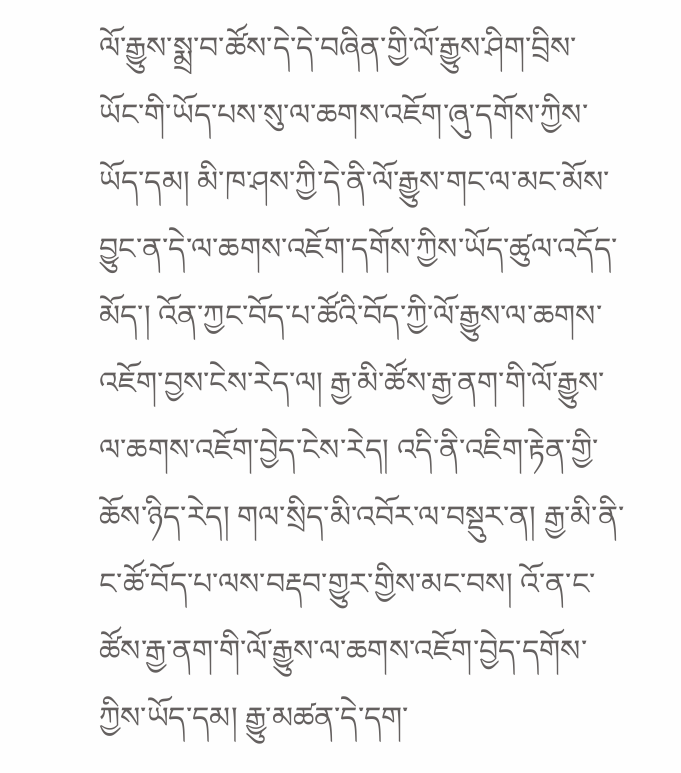ལོ་རྒྱུས་སྨྲ་བ་ཚོས་དེ་དེ་བཞིན་གྱི་ལོ་རྒྱུས་ཤིག་བྲིས་ཡོང་གི་ཡོད་པས་སུ་ལ་ཆགས་འཇོག་ཞུ་དགོས་ཀྱིས་ཡོད་དམ། མི་ཁ་ཤས་ཀྱི་དེ་ནི་ལོ་རྒྱུས་གང་ལ་མང་མོས་བྱུང་ན་དེ་ལ་ཆགས་འཇོག་དགོས་ཀྱིས་ཡོད་ཚུལ་འདོད་མོད་། འོན་ཀྱང་བོད་པ་ཚོའི་བོད་ཀྱི་ལོ་རྒྱུས་ལ་ཆགས་འཇོག་བྱས་ངེས་རེད་ལ། རྒྱ་མི་ཚོས་རྒྱ་ནག་གི་ལོ་རྒྱུས་ལ་ཆགས་འཇོག་བྱེད་ངེས་རེད། འདི་ནི་འཇིག་རྟེན་གྱི་ཆོས་ཉིད་རེད། གལ་སྲིད་མི་འབོར་ལ་བསྡུར་ན། རྒྱ་མི་ནི་ང་ཚོ་བོད་པ་ལས་བརྡབ་གྱུར་གྱིས་མང་བས། འོ་ན་ང་ཚོས་རྒྱ་ནག་གི་ལོ་རྒྱུས་ལ་ཆགས་འཇོག་བྱེད་དགོས་ཀྱིས་ཡོད་དམ། རྒྱུ་མཚན་དེ་དག་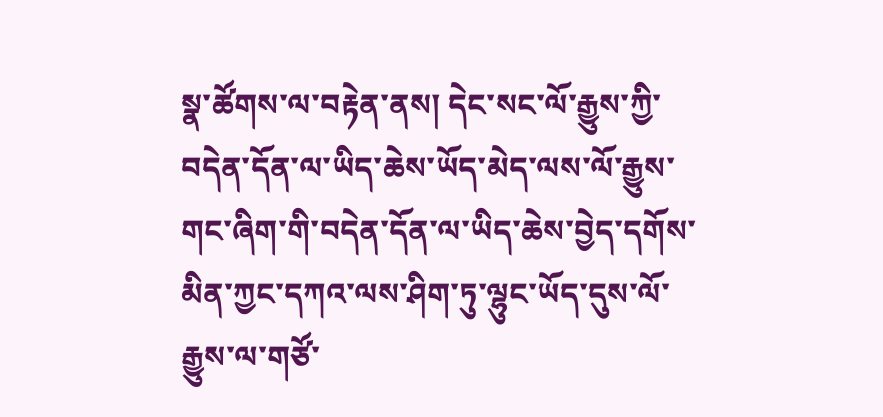སྣ་ཚོགས་ལ་བརྟེན་ནས། དེང་སང་ལོ་རྒྱུས་ཀྱི་བདེན་དོན་ལ་ཡིད་ཆེས་ཡོད་མེད་ལས་ལོ་རྒྱུས་གང་ཞིག་གི་བདེན་དོན་ལ་ཡིད་ཆེས་བྱེད་དགོས་མིན་ཀྱང་དཀའ་ལས་ཤིག་ཏུ་ལྷུང་ཡོད་དུས་ལོ་རྒྱུས་ལ་གཙོ་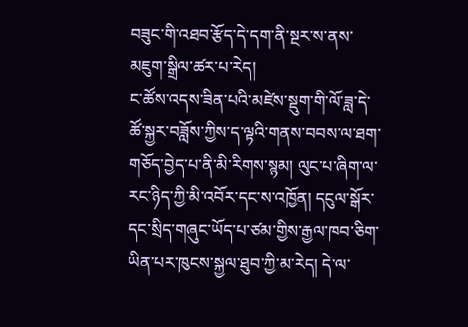བཟུང་གི་འཐབ་རྩོད་དེ་དག་ནི་སྔར་ས་ནས་མཇུག་སྒྲིལ་ཚར་པ་རེད།
ང་ཚོས་འདས་ཟིན་པའི་མཛེས་སྡུག་གི་ལོ་ཟླ་དེ་ཚོ་སྐྱར་བཟློས་ཀྱིས་ད་ལྟའི་གནས་བབས་ལ་ཐག་གཅོད་བྱེད་པ་ནི་མི་རིགས་སྙམ། ལུང་པ་ཞིག་ལ་རང་ཉིད་ཀྱི་མི་འབོར་དང་ས་འཁྱོན། དངུལ་སྒོར་དང་སྲིད་གཞུང་ཡོད་པ་ཙམ་གྱིས་རྒྱལ་ཁབ་ཅིག་ཡིན་པར་ཁུངས་སྐྱལ་ཐུབ་ཀྱི་མ་རེད། དེ་ལ་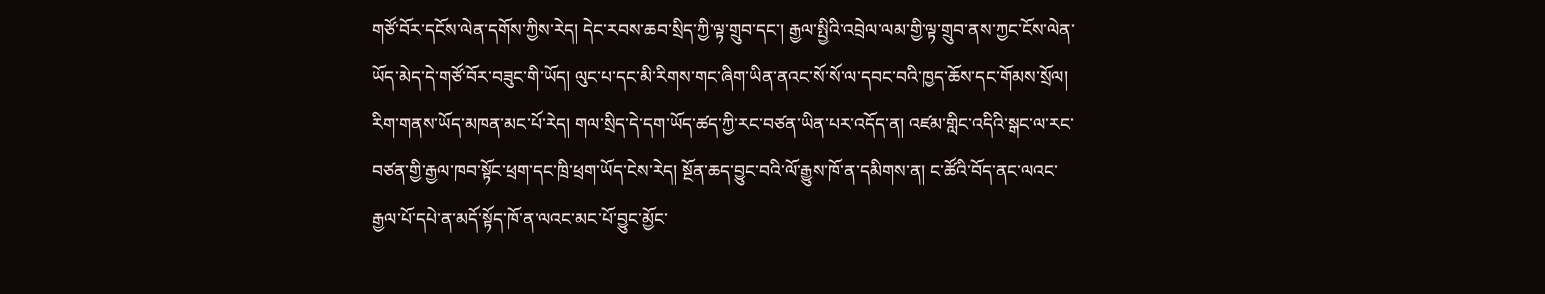གཙོ་བོར་དངོས་ལེན་དགོས་ཀྱིས་རེད། དེང་རབས་ཆབ་སྲིད་ཀྱི་ལྟ་གྲུབ་དང་། རྒྱལ་སྤྱིའི་འབྲེལ་ལམ་གྱི་ལྟ་གྲུབ་ནས་ཀྱང་ངོས་ལེན་ཡོད་མེད་དེ་གཙོ་བོར་བཟུང་གི་ཡོད། ལུང་པ་དང་མི་རིགས་གང་ཞིག་ཡིན་ནའང་སོ་སོ་ལ་དབང་བའི་ཁྱད་ཆོས་དང་གོམས་སྲོལ། རིག་གནས་ཡོད་མཁན་མང་པོ་རེད། གལ་སྲིད་དེ་དག་ཡོད་ཚད་ཀྱི་རང་བཙན་ཡིན་པར་འདོད་ན། འཛམ་གླིང་འདིའི་སྒང་ལ་རང་བཙན་གྱི་རྒྱལ་ཁབ་སྟོང་ཕྲག་དང་ཁྲི་ཕྲག་ཡོད་ངེས་རེད། སྔོན་ཆད་བྱུང་བའི་ལོ་རྒྱུས་ཁོ་ན་དམིགས་ན། ང་ཚོའི་བོད་ནང་ལའང་རྒྱལ་པོ་དཔེ་ན་མདོ་སྟོད་ཁོ་ན་ལའང་མང་པོ་བྱུང་མྱོང་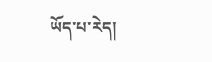ཡོད་པ་རེད།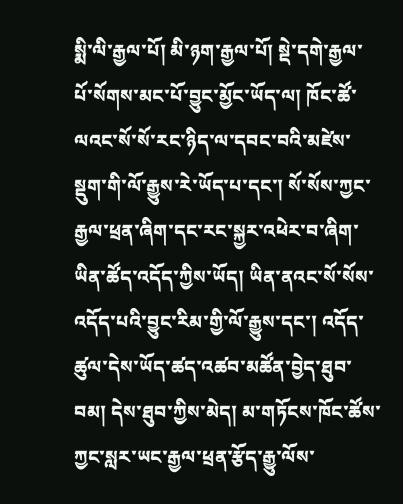སྨི་ལི་རྒྱལ་པོ། མི་ཉག་རྒྱལ་པོ། སྡེ་དགེ་རྒྱལ་པོ་སོགས་མང་པོ་བྱུང་མྱོང་ཡོད་ལ། ཁོང་ཚོ་ལའང་སོ་སོ་རང་ཉིད་ལ་དབང་བའི་མཛེས་སྡུག་གི་ལོ་རྒྱུས་རེ་ཡོད་པ་དང་། སོ་སོས་ཀྱང་རྒྱལ་ཕྲན་ཞིག་དང་རང་སྐྱར་འཕེར་བ་ཞིག་ཡིན་ཚོད་འདོད་ཀྱིས་ཡོད། ཡིན་ནའང་སོ་སོས་འདོད་པའི་བྱུང་རིམ་གྱི་ལོ་རྒྱུས་དང་། འདོད་ཚུལ་དེས་ཡོད་ཚད་འཚབ་མཚོན་བྱེད་ཐུབ་བམ། དེས་ཐུབ་ཀྱིས་མེད། མ་གཏོངས་ཁོང་ཚོས་ཀྱང་སླར་ཡང་རྒྱལ་ཕྲན་རྩོད་རྒྱུ་ལོས་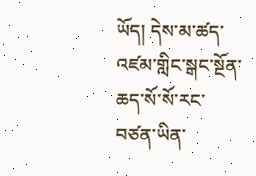ཡོད། དེས་མ་ཚད་འཛམ་གླིང་སྒང་སྔོན་ཆད་སོ་སོ་རང་བཙན་ཡིན་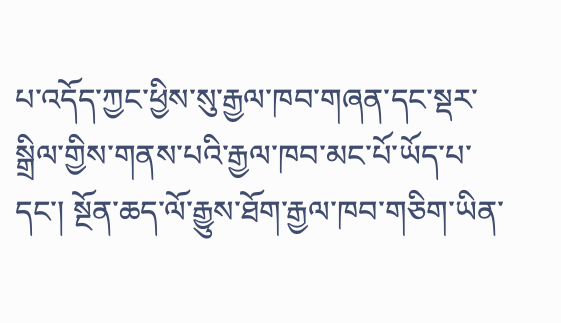པ་འདོད་ཀྱང་ཕྱིས་སུ་རྒྱལ་ཁབ་གཞན་དང་སྡར་སྒྲིལ་གྱིས་གནས་པའི་རྒྱལ་ཁབ་མང་པོ་ཡོད་པ་དང་། སྔོན་ཆད་ལོ་རྒྱུས་ཐོག་རྒྱལ་ཁབ་གཅིག་ཡིན་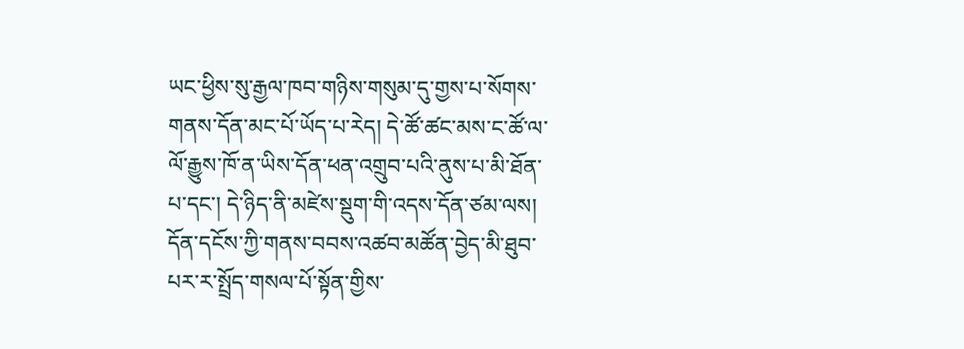ཡང་ཕྱིས་སུ་རྒྱལ་ཁབ་གཉིས་གསུམ་དུ་གྱས་པ་སོགས་གནས་དོན་མང་པོ་ཡོད་པ་རེད། དེ་ཚོ་ཚང་མས་ང་ཚོ་ལ་ལོ་རྒྱུས་ཁོ་ན་ཡིས་དོན་ཕན་འགྲུབ་པའི་ནུས་པ་མི་ཐོན་པ་དང་། དེ་ཉིད་ནི་མཛེས་སྡུག་གི་འདས་དོན་ཙམ་ལས། དོན་དངོས་ཀྱི་གནས་བབས་འཚབ་མཚོན་བྱེད་མི་ཐུབ་པར་ར་སྤྲོད་གསལ་པོ་སྟོན་གྱིས་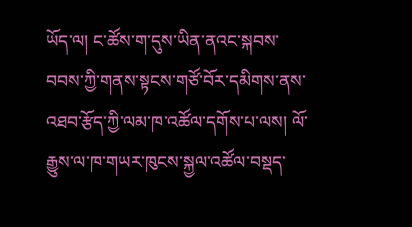ཡོད་ལ། ང་ཚོས་ག་དུས་ཡིན་ནའང་སྐབས་བབས་ཀྱི་གནས་སྟངས་གཙོ་བོར་དམིགས་ནས་འཐབ་རྩོད་ཀྱི་ལམ་ཁ་འཚོལ་དགོས་པ་ལས། ལོ་རྒྱུས་ལ་ཁ་གཡར་ཁུངས་སྐྱལ་འཚོལ་བསྡད་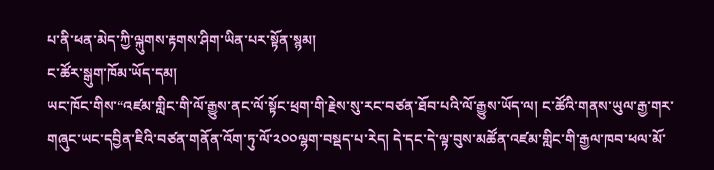པ་ནི་ཕན་མེད་ཀྱི་ལྐུགས་རྟགས་ཤིག་ཡིན་པར་སྟོན་སྙམ།
ང་ཚོར་སྒུག་ཁོམ་ཡོད་དམ།
ཡང་ཁོང་གིས་“འཛམ་གླིང་གི་ལོ་རྒྱུས་ནང་ལོ་སྟོང་ཕྲག་གི་རྗེས་སུ་རང་བཙན་ཐོབ་པའི་ལོ་རྒྱུས་ཡོད་ལ། ང་ཚོའི་གནས་ཡུལ་རྒྱ་གར་གཞུང་ཡང་དབྱིན་ཇིའི་བཙན་གནོན་འོག་ཏུ་ལོ་༢༠༠ལྷག་བསྡད་པ་རེད། དེ་དང་དེ་ལྟ་བུས་མཚོན་འཛམ་གླིང་གི་རྒྱལ་ཁབ་ཕལ་མོ་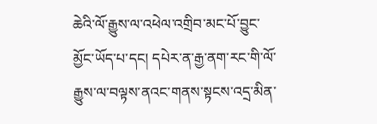ཆེའི་ལོ་རྒྱུས་ལ་འཕེལ་འགྲིབ་མང་པོ་བྱུང་མྱོང་ཡོད་པ་དང། དཔེར་ན་རྒྱ་ནག་རང་གི་ལོ་རྒྱུས་ལ་བལྟས་ནའང་གནས་སྟངས་འདྲ་མིན་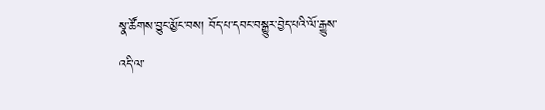སྣ་ཚོགས་བྱུང་མྱོང་བས། བོད་པ་དབང་བསྒྱུར་བྱེད་པའི་ལོ་རྒྱུས་འདི་ལ་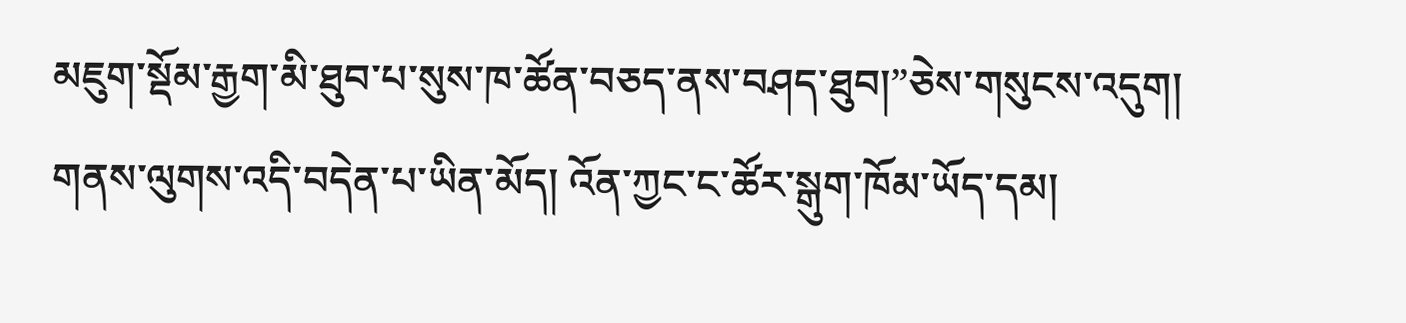མཇུག་སྡོམ་རྒྱག་མི་ཐུབ་པ་སུས་ཁ་ཚོན་བཅད་ནས་བཤད་ཐུབ།”ཅེས་གསུངས་འདུག། གནས་ལུགས་འདི་བདེན་པ་ཡིན་མོད། འོན་ཀྱང་ང་ཚོར་སྒུག་ཁོམ་ཡོད་དམ།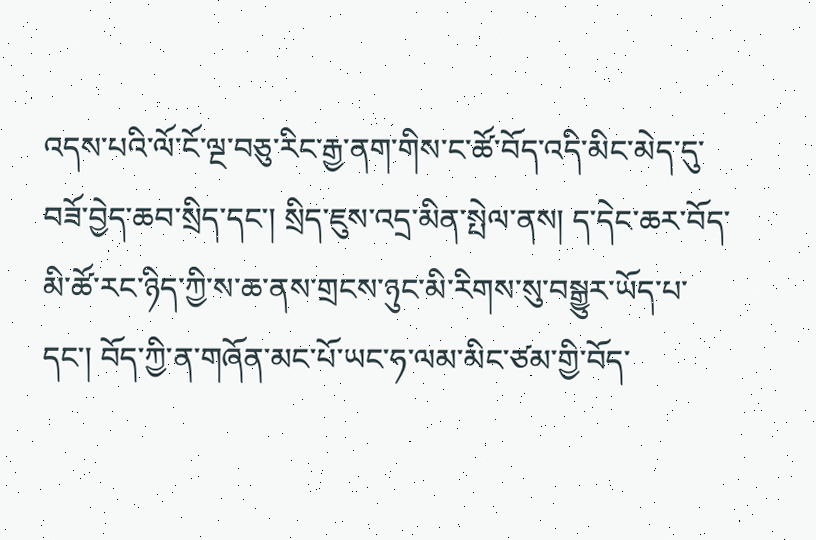འདས་པའི་ལོ་ངོ་ལྔ་བཅུ་རིང་རྒྱ་ནག་གིས་ང་ཚོ་བོད་འདི་མིང་མེད་དུ་བཟོ་བྱེད་ཆབ་སྲིད་དང་། སྲིད་ཇུས་འདྲ་མིན་སྤེལ་ནས། ད་དེང་ཆར་བོད་མི་ཚོ་རང་ཉིད་ཀྱི་ས་ཆ་ནས་གྲངས་ཉུང་མི་རིགས་སུ་བསྒྱུར་ཡོད་པ་དང་། བོད་ཀྱི་ན་གཞོན་མང་པོ་ཡང་ཧ་ལམ་མིང་ཙམ་གྱི་བོད་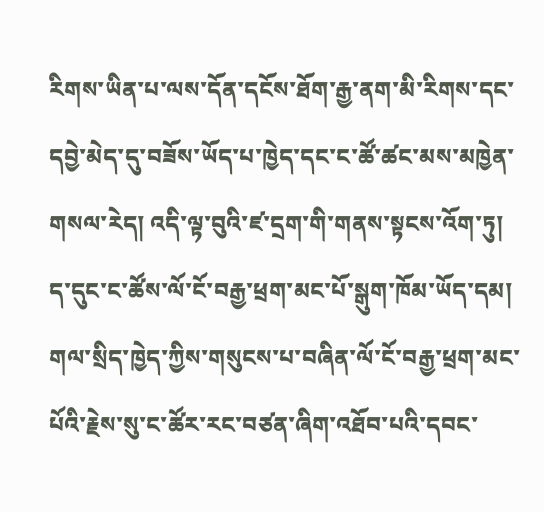རིགས་ཡིན་པ་ལས་དོན་དངོས་ཐོག་རྒྱ་ནག་མི་རིགས་དང་དབྱེ་མེད་དུ་བཟོས་ཡོད་པ་ཁྱེད་དང་ང་ཚོ་ཚང་མས་མཁྱེན་གསལ་རེད། འདི་ལྟ་བུའི་ཛ་དྲག་གི་གནས་སྟངས་འོག་ཏུ། ད་དུང་ང་ཚོས་ལོ་ངོ་བརྒྱ་ཕྲག་མང་པོ་སྒུག་ཁོམ་ཡོད་དམ། གལ་སྲིད་ཁྱེད་ཀྱིས་གསུངས་པ་བཞིན་ལོ་ངོ་བརྒྱ་ཕྲག་མང་པོའི་རྗེས་སུ་ང་ཚོར་རང་བཙན་ཞིག་འཐོབ་པའི་དབང་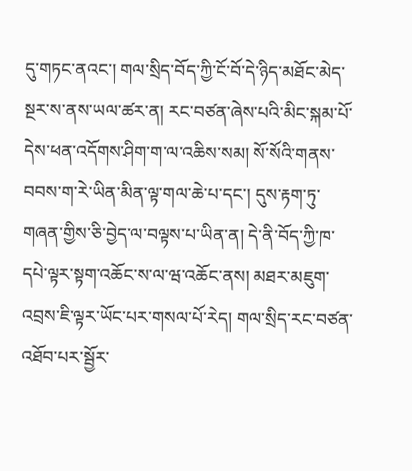དུ་གཏང་ནའང་། གལ་སྲིད་བོད་ཀྱི་ངོ་བོ་དེ་ཉིད་མཐོང་མེད་སྔར་ས་ནས་ཡལ་ཚར་ན། རང་བཙན་ཞེས་པའི་མིང་སྐམ་པོ་དེས་ཕན་འདོགས་ཤིག་ག་ལ་འཆིས་སམ། སོ་སོའི་གནས་བབས་ག་རེ་ཡིན་མིན་ལྟ་གལ་ཆེ་པ་དང་། དུས་རྟག་ཏུ་གཞན་གྱིས་ཅི་བྱེད་ལ་བལྟས་པ་ཡིན་ན། དེ་ནི་བོད་ཀྱི་ཁ་དཔེ་ལྟར་སྟག་འཆོང་ས་ལ་ཝ་འཆོང་ནས། མཐར་མཇུག་འབྲས་ཇི་ལྟར་ཡོང་པར་གསལ་པོ་རེད། གལ་སྲིད་རང་བཙན་འཐོབ་པར་སྦྱོར་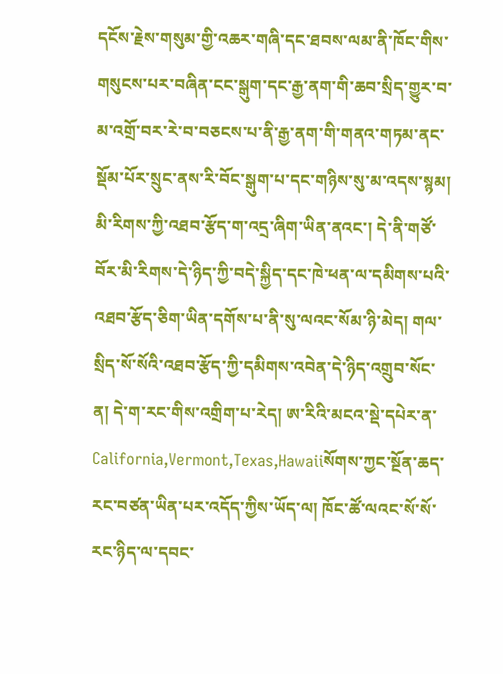དངོས་རྗེས་གསུམ་གྱི་འཆར་གཞི་དང་ཐབས་ལམ་ནི་ཁོང་གིས་གསུངས་པར་བཞིན་ངང་སྒུག་དང་རྒྱ་ནག་གི་ཆབ་སྲིད་གྱུར་བ་མ་འགྲོ་བར་རེ་བ་བཅངས་པ་ནི་རྒྱ་ནག་གི་གནའ་གཏམ་ནང་སྡོམ་པོར་སྲུང་ནས་རི་བོང་སྒུག་པ་དང་གཉིས་སུ་མ་འདས་སྙམ།
མི་རིགས་ཀྱི་འཐབ་རྩོད་ག་འདྲ་ཞིག་ཡིན་ནའང་། དེ་ནི་གཙོ་བོར་མི་རིགས་དེ་ཉིད་ཀྱི་བདེ་སྐྱིད་དང་ཁེ་ཕན་ལ་དམིགས་པའི་འཐབ་རྩོད་ཅིག་ཡིན་དགོས་པ་ནི་སུ་ལའང་སོམ་ཉི་མེད། གལ་སྲིད་སོ་སོའི་འཐབ་རྩོད་ཀྱི་དམིགས་འབེན་དེ་ཉིད་འགྲུབ་སོང་ན། དེ་ག་རང་གིས་འགྲིག་པ་རེད། ཨ་རིའི་མངའ་སྡེ་དཔེར་ན་California,Vermont,Texas,Hawaiiསོགས་ཀྱང་སྔོན་ཆད་རང་བཙན་ཡིན་པར་འདོད་ཀྱིས་ཡོད་ལ། ཁོང་ཚོ་ལའང་སོ་སོ་རང་ཉིད་ལ་དབང་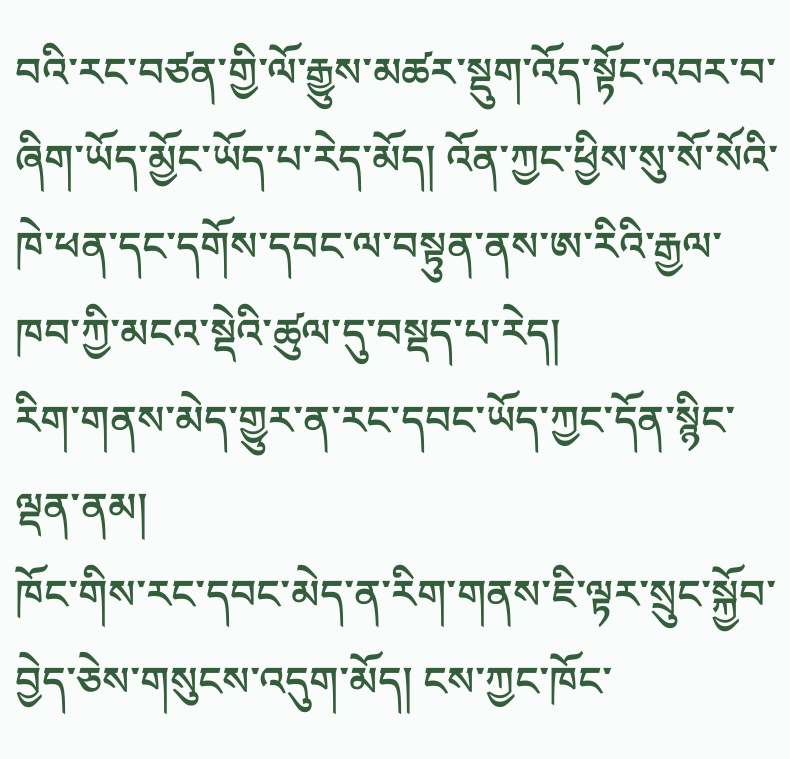བའི་རང་བཙན་གྱི་ལོ་རྒྱུས་མཚར་སྡུག་འོད་སྟོང་འབར་བ་ཞིག་ཡོད་མྱོང་ཡོད་པ་རེད་མོད། འོན་ཀྱང་ཕྱིས་སུ་སོ་སོའི་ཁེ་ཕན་དང་དགོས་དབང་ལ་བསྟུན་ནས་ཨ་རིའི་རྒྱལ་ཁབ་ཀྱི་མངའ་སྡེའི་ཚུལ་དུ་བསྡད་པ་རེད།
རིག་གནས་མེད་གྱུར་ན་རང་དབང་ཡོད་ཀྱང་དོན་སྙིང་ལྡན་ནམ།
ཁོང་གིས་རང་དབང་མེད་ན་རིག་གནས་ཇི་ལྟར་སྲུང་སྐྱོབ་བྱེད་ཅེས་གསུངས་འདུག་མོད། ངས་ཀྱང་ཁོང་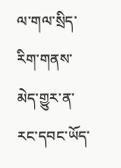ལ་གལ་སྲིད་རིག་གནས་མེད་གྱུར་ན་རང་དབང་ཡོད་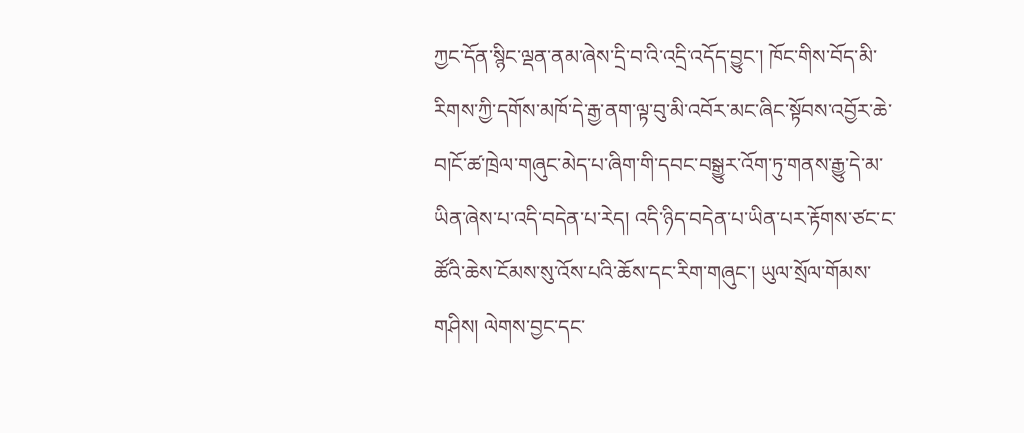ཀྱང་དོན་སྙིང་ལྡན་ནམ་ཞེས་དྲི་བ་འི་འདྲི་འདོད་བྱུང་། ཁོང་གིས་བོད་མི་རིགས་ཀྱི་དགོས་མཁོ་དེ་རྒྱ་ནག་ལྟ་བུ་མི་འབོར་མང་ཞིང་སྟོབས་འབྱོར་ཆེ་བ།ངོ་ཚ་ཁྲེལ་གཞུང་མེད་པ་ཞིག་གི་དབང་བསྒྱུར་འོག་ཏུ་གནས་རྒྱུ་དེ་མ་ཡིན་ཞེས་པ་འདི་བདེན་པ་རེད། འདི་ཉིད་བདེན་པ་ཡིན་པར་རྟོགས་ཙང་ང་ཚོའི་ཆེས་ངོམས་སུ་འོས་པའི་ཆོས་དང་རིག་གཞུང་། ཡུལ་སྲོལ་གོམས་གཤིས། ལེགས་བྱང་དང་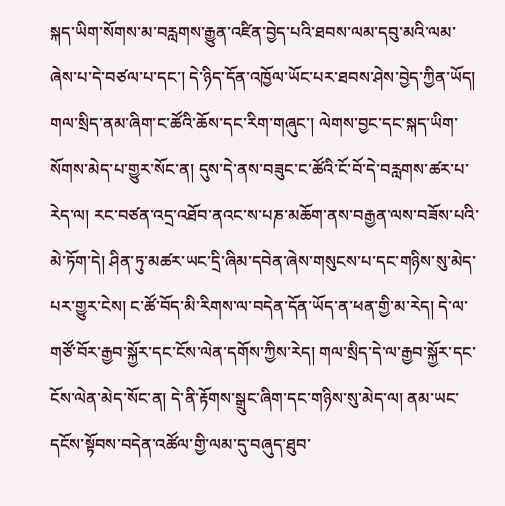སྐད་ཡིག་སོགས་མ་བརླགས་རྒྱུན་འཛིན་བྱེད་པའི་ཐབས་ལམ་དབུ་མའི་ལམ་ཞེས་པ་དེ་བཙལ་པ་དང་། དེ་ཉིད་དོན་འཁྱོལ་ཡོང་པར་ཐབས་ཤེས་བྱེད་ཀྱིན་ཡོད། གལ་སྲིད་ནམ་ཞིག་ང་ཚོའི་ཆོས་དང་རིག་གཞུང་། ལེགས་བྱང་དང་སྐད་ཡིག་སོགས་མེད་པ་གྱུར་སོང་ན། དུས་དེ་ནས་བཟུང་ང་ཚོའི་ངོ་བོ་དེ་བརླགས་ཚར་པ་རེད་ལ། རང་བཙན་འདྲ་འཐོབ་ནའང་ས་པཎ་མཆོག་ནས་བརྒྱན་ལས་བཟོས་པའི་མེ་ཏོག་དེ། ཤིན་ཏུ་མཚར་ཡང་དྲི་ཞིམ་དབེན་ཞེས་གསུངས་པ་དང་གཉིས་སུ་མེད་པར་གྱུར་ངེས། ང་ཚོ་བོད་མི་རིགས་ལ་བདེན་དོན་ཡོད་ན་ཕན་གྱི་མ་རེད། དེ་ལ་གཙོ་བོར་རྒྱབ་སྐྱོར་དང་ངོས་ལེན་དགོས་ཀྱིས་རེད། གལ་སྲིད་དེ་ལ་རྒྱབ་སྐྱོར་དང་ངོས་ལེན་མེད་སོང་ན། དེ་ནི་རྟོགས་སྒྲུང་ཞིག་དང་གཉིས་སུ་མེད་ལ། ནམ་ཡང་དངོས་སྟོབས་བདེན་འཚོལ་གྱི་ལམ་དུ་བཞུད་ཐུབ་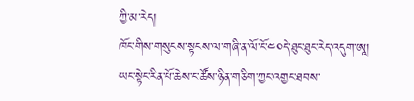ཀྱི་མ་རེད།
ཁོང་གིས་གསུངས་སྟངས་ལ་གཞི་ན་ལོ་ངོ་༤༠དེ་ཐུང་ཐུང་རེད་འདུག་ཨཱ།
ཡང་སྟེང་རིན་པོ་ཆེས་ང་ཚོས་ཉིན་གཅིག་ཀྱང་འགྱང་ཐབས་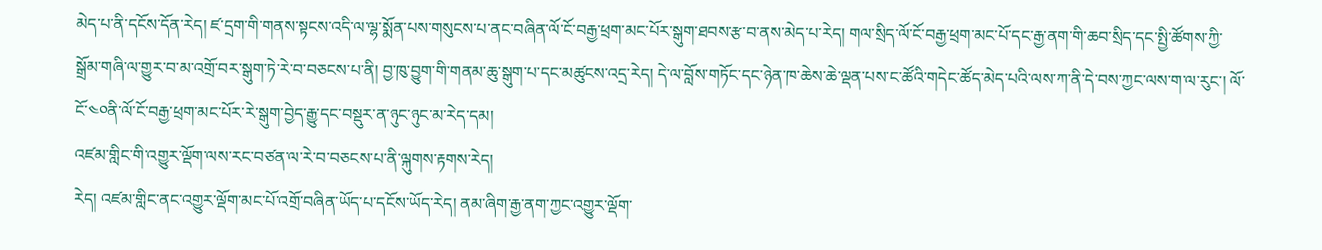མེད་པ་ནི་དངོས་དོན་རེད། ཛ་དྲག་གི་གནས་སྟངས་འདི་ལ་ལྷ་སྨོན་པས་གསུངས་པ་ནང་བཞིན་ལོ་ངོ་བརྒྱ་ཕྲག་མང་པོར་སྒུག་ཐབས་རྩ་བ་ནས་མེད་པ་རེད། གལ་སྲིད་ལོ་ངོ་བརྒྱ་ཕྲག་མང་པོ་དང་རྒྱ་ནག་གི་ཆབ་སྲིད་དང་སྤྱི་ཚོགས་ཀྱི་སྒྲོམ་གཞི་ལ་གྱུར་བ་མ་འགྲོ་བར་སྒུག་ཏེ་རེ་བ་བཅངས་པ་ནི། བྱ་ཁུ་བྱུག་གི་གནམ་ཆུ་སྒུག་པ་དང་མཚུངས་འདྲ་རེད། དེ་ལ་བློས་གཏོང་དང་ཉེན་ཁ་ཆེས་ཆེ་ལྡན་པས་ང་ཚོའི་གདེང་ཚོད་མེད་པའི་ལས་ཀ་ནི་དེ་བས་ཀྱང་ལས་ག་ལ་རུང་། ལོ་ངོ་༤༠ནི་ལོ་ངོ་བརྒྱ་ཕྲག་མང་པོར་རེ་སྒུག་བྱེད་རྒྱུ་དང་བསྡུར་ན་ཉུང་ཉུང་མ་རེད་དམ།
འཛམ་གླིང་གི་འགྱུར་ལྡོག་ལས་རང་བཙན་ལ་རེ་བ་བཅངས་པ་ནི་ལྐུགས་རྟགས་རེད།
རེད། འཛམ་གླིང་ནང་འགྱུར་ལྡོག་མང་པོ་འགྲོ་བཞིན་ཡོད་པ་དངོས་ཡོད་རེད། ནམ་ཞིག་རྒྱ་ནག་ཀྱང་འགྱུར་ལྡོག་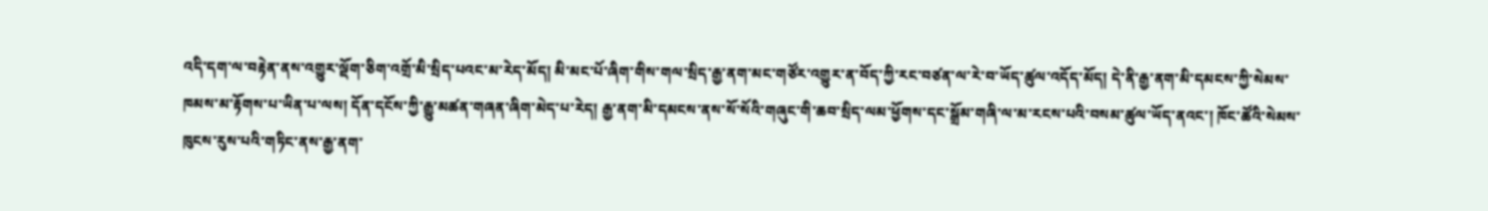འདི་དག་ལ་བརྟེན་ནས་འགྱུར་ལྡོག་ཅིག་འགྲོ་མི་སྲིད་པའང་མ་རེད་མོད། མི་མང་པོ་ཞིག་གིས་གལ་སྲིད་རྒྱ་ནག་མང་གཙོར་འགྱུར་ན་བོད་ཀྱི་རང་བཙན་ལ་རེ་བ་ཡོད་ཚུལ་འདོད་མོད། དེ་ནི་རྒྱ་ནག་མི་དམངས་ཀྱི་སེམས་ཁམས་མ་རྟོགས་པ་ཡིན་པ་ལས། དོན་དངོས་ཀྱི་རྒྱུ་མཚན་གཞན་ཞིག་མེད་པ་རེད། རྒྱ་ནག་མི་དམངས་ནས་སོ་སོའི་གཞུང་གི་ཆབ་སྲིད་ལམ་ཕྱོགས་དང་སྒྲོམ་གཞི་ལ་མ་རངས་པའི་བསམ་ཚུལ་ཡོད་ནའང་། ཁོང་ཚོའི་སེམས་ཁུངས་རུས་པའི་གཏིང་ནས་རྒྱ་ནག་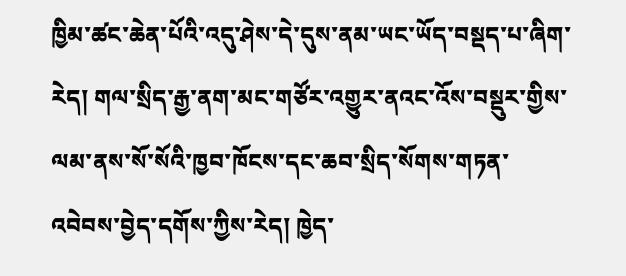ཁྱིམ་ཚང་ཆེན་པོའི་འདུ་ཤེས་དེ་དུས་ནམ་ཡང་ཡོད་བསྡད་པ་ཞིག་རེད། གལ་སྲིད་རྒྱ་ནག་མང་གཙོར་འགྱུར་ནའང་འོས་བསྡུར་གྱིས་ལམ་ནས་སོ་སོའི་ཁྱབ་ཁོངས་དང་ཆབ་སྲིད་སོགས་གཏན་འབེབས་བྱེད་དགོས་ཀྱིས་རེད། ཁྱེད་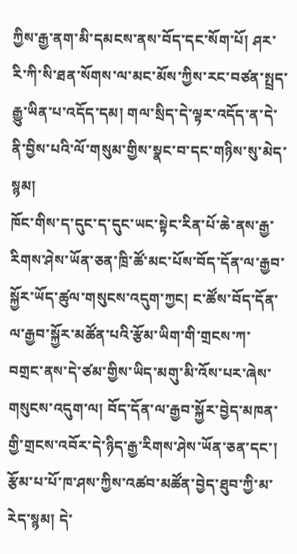ཀྱིས་རྒྱ་ནག་མི་དམངས་ནས་བོད་དང་སོག་པོ། ཤར་རི་ཀི་སི་ཐན་སོགས་ལ་མང་མོས་ཀྱིས་རང་བཙན་སྤྲད་རྒྱུ་ཡིན་པ་འདོད་དམ། གལ་སྲིད་དེ་ལྟར་འདོད་ན་དེ་ནི་བྱིས་པའི་ལོ་གསུམ་གྱིས་སྣང་བ་དང་གཉིས་སུ་མེད་སྙམ།
ཁོང་གིས་ད་དུང་ད་དུང་ཡང་སྟེང་རིན་པོ་ཆེ་ནས་རྒྱ་རིགས་ཤེས་ཡོན་ཅན་ཁྲི་ཚོ་མང་པོས་བོད་དོན་ལ་རྒྱབ་སྐྱོར་ཡོད་ཚུལ་གསུངས་འདུག་ཀྱང། ང་ཚོས་བོད་དོན་ལ་རྒྱབ་སྐྱོར་མཚོན་པའི་རྩོམ་ཡིག་གི་གྲངས་ཀ་བགྲང་ནས་དེ་ཙམ་གྱིས་ཡིད་མགུ་མི་འོས་པར་ཞེས་གསུངས་འདུག་ལ། བོད་དོན་ལ་རྒྱབ་སྐྱོར་བྱེད་མཁན་གྱི་གྲངས་འབོར་དེ་ཉིད་རྒྱ་རིགས་ཤེས་ཡོན་ཅན་དང་། རྩོམ་པ་པོ་ཁ་ཤས་ཀྱིས་འཚབ་མཚོན་བྱེད་ཐུབ་ཀྱི་མ་རེད་སྙམ། དེ་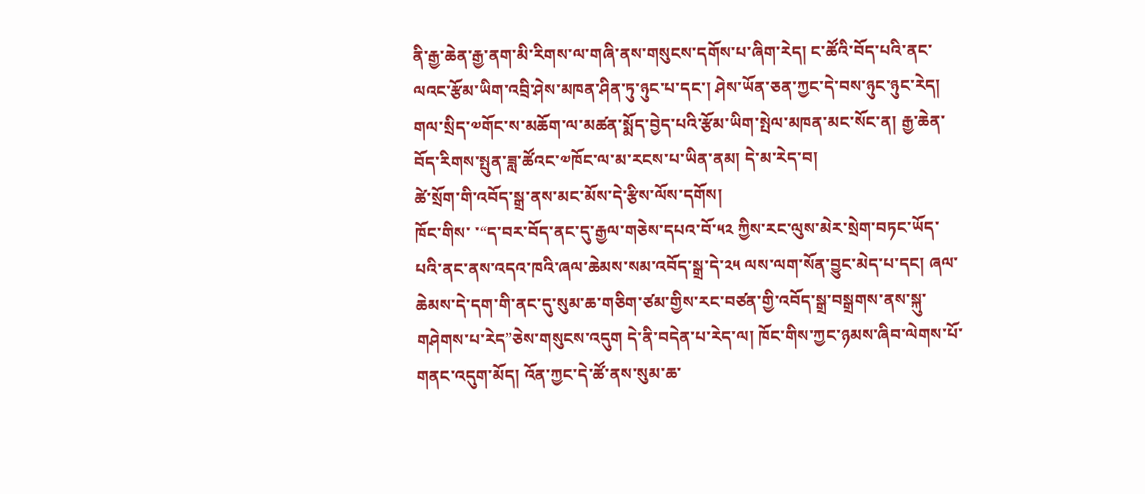ནི་རྒྱ་ཆེན་རྒྱ་ནག་མི་རིགས་ལ་གཞི་ནས་གསུངས་དགོས་པ་ཞིག་རེད། ང་ཚོའི་བོད་པའི་ནང་ལའང་རྩོམ་ཡིག་འབྲི་ཤེས་མཁན་ཤིན་ཏུ་ཉུང་པ་དང་། ཤེས་ཡོན་ཅན་ཀྱང་དེ་བས་ཉུང་ཉུང་རེད། གལ་སྲིད་༧གོང་ས་མཆོག་ལ་མཚན་སྨོད་བྱེད་པའི་རྩོམ་ཡིག་སྤེལ་མཁན་མང་སོང་ན། རྒྱ་ཆེན་བོད་རིགས་སྤུན་ཟླ་ཚོའང་༧ཁོང་ལ་མ་རངས་པ་ཡིན་ནམ། དེ་མ་རེད་བ།
ཚེ་སྲོག་གི་འབོད་སྒྲ་ནས་མང་མོས་དེ་རྩིས་ལོས་དགོས།
ཁོང་གིས་ ་“ད་བར་བོད་ནང་དུ་རྒྱལ་གཅེས་དཔའ་བོ་༥༢ ཀྱིས་རང་ལུས་མེར་སྲེག་བཏང་ཡོད་པའི་ནང་ནས་འདའ་ཁའི་ཞལ་ཆེམས་སམ་འབོད་སྒྲ་དེ་༢༥ ལས་ལག་སོན་བྱུང་མེད་པ་དང། ཞལ་ཆེམས་དེ་དག་གི་ནང་དུ་སུམ་ཆ་གཅིག་ཙམ་གྱིས་རང་བཙན་གྱི་འབོད་སྒྲ་བསྒྲགས་ནས་སྐུ་གཤེགས་པ་རེད”ཅེས་གསུངས་འདུག དེ་ནི་བདེན་པ་རེད་ལ། ཁོང་གིས་ཀྱང་ཉམས་ཞིབ་ལེགས་པོ་གནང་འདུག་མོད། འོན་ཀྱང་དེ་ཚོ་ནས་སུམ་ཆ་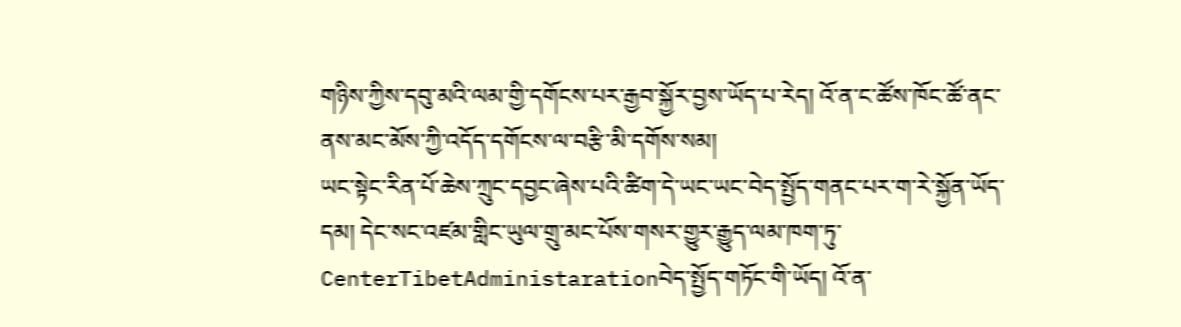གཉིས་ཀྱིས་དབུ་མའི་ལམ་གྱི་དགོངས་པར་རྒྱབ་སྐྱོར་བྱས་ཡོད་པ་རེད། འོ་ན་ང་ཚོས་ཁོང་ཚོ་ནང་ནས་མང་མོས་ཀྱི་འདོད་དགོངས་ལ་བརྩི་མི་དགོས་སམ།
ཡང་སྟེང་རིན་པོ་ཆེས་ཀྲུང་དབྱང་ཞེས་པའི་ཚིག་དེ་ཡང་ཡང་བེད་སྤྱོད་གནང་པར་ག་རེ་སྐྱོན་ཡོད་དམ། དེང་སང་འཛམ་གླིང་ཡུལ་གྲུ་མང་པོས་གསར་གྱུར་རྒྱུད་ལམ་ཁག་ཏུ་CenterTibetAdministarationབེད་སྤྱོད་གཏོང་གི་ཡོད། འོ་ན་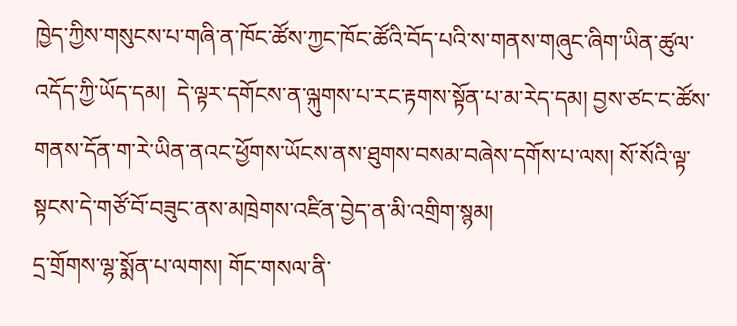ཁྱེད་ཀྱིས་གསུངས་པ་གཞི་ན་ཁོང་ཚོས་ཀྱང་ཁོང་ཚོའི་བོད་པའི་ས་གནས་གཞུང་ཞིག་ཡིན་ཚུལ་འདོད་ཀྱི་ཡོད་དམ།  དེ་ལྟར་དགོངས་ན་ལྐུགས་པ་རང་རྟགས་སྟོན་པ་མ་རེད་དམ། བྱས་ཙང་ང་ཚོས་གནས་དོན་ག་རེ་ཡིན་ནའང་ཕྱོགས་ཡོངས་ནས་ཐུགས་བསམ་བཞེས་དགོས་པ་ལས། སོ་སོའི་ལྟ་སྟངས་དེ་གཙོ་བོ་བཟུང་ནས་མཁྲེགས་འཛིན་བྱེད་ན་མི་འགྲིག་སྙམ།
དྲ་གྲོགས་ལྷ་སྨོན་པ་ལགས། གོང་གསལ་ནི་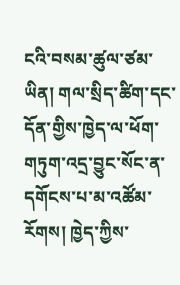ངའི་བསམ་ཚུལ་ཙམ་ཡིན། གལ་སྲིད་ཚིག་དང་དོན་གྱིས་ཁྱེད་ལ་ཕོག་གཏུག་འདྲ་བྱུང་སོང་ན་དགོངས་པ་མ་འཚོམ་རོགས། ཁྱེད་ཀྱིས་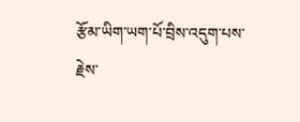རྩོམ་ཡིག་ཡག་པོ་བྲིས་འདུག་པས་རྗེས་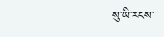སུ་ཡི་རངས་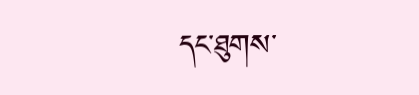དང་ཐུགས་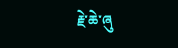རྗེ་ཆེ་ཞུ